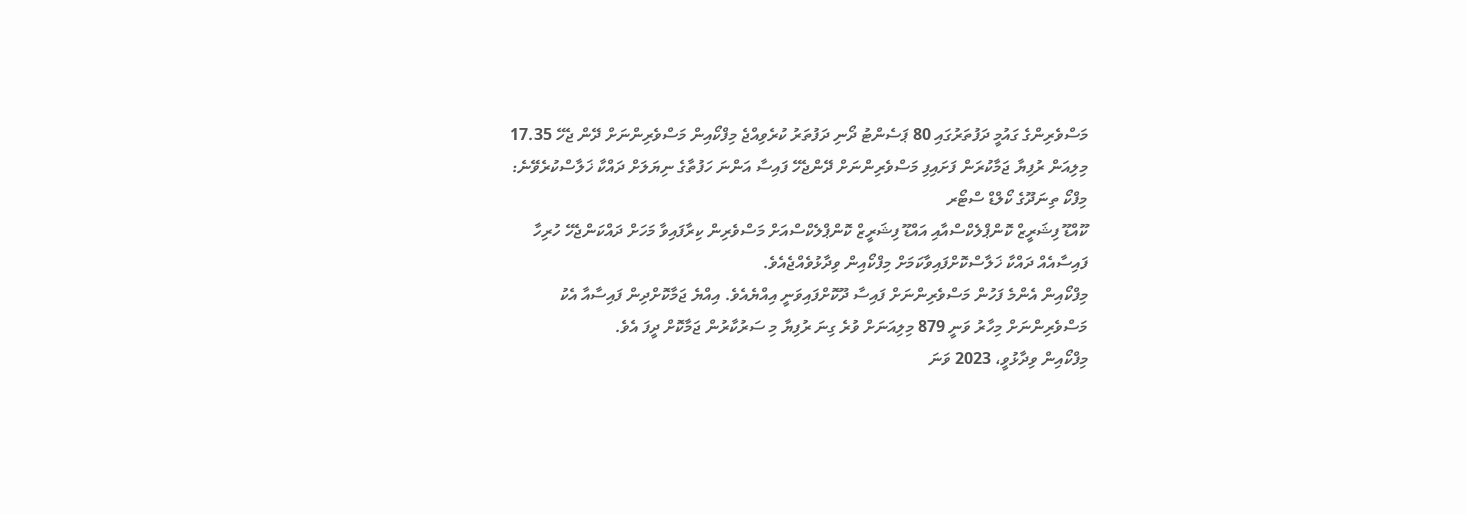މަސްވެރިންގެ ގައުމީ ދަފުތަރުގައި 80 ޕަސެންޓު ދޯނި ދަފުތަރު ކުރެވިއްޖެ މިފްކޯއިން މަސްވެރިންނަށް ދޭން ޖެހޭ 17.35 މިލިއަން ރުފިޔާ ޖަމާކުރަން ފަށައިފި މަސްވެރިންނަށް ދޭންޖެހޭ ފައިސާ އަންނަ ހަފުތާގެ ނިޔަލަށް ދައްކާ ޚަލާސްކުރެވޭނެ: މިފްކޯ ތިނަދޫގެ ކޯލްޑް ސްޓޯރ
ކޫއްޑޫ ފިޝަރީޒް ކޮންޕްލެކްސްއާއި އައްޑޫ ފިޝަރީޒް ކޮންޕްލެކްސްއަށް މަސްވެރިން ކިރާފައިވާ މަހަށް ދައްކަންޖެހޭ ހުރިހާ ފައިސާއެއް ދައްކާ ޚަލާސްކޮށްފައިވާކަމަށް މިފްކޯއިން ވިދާޅުވެއްޖެއެވެ.
މިފްކޯއިން އެންމެ ފަހުން މަސްވެރިންނަށް ފައިސާ ދޫކޮށްފައިވަނީ އިއްޔެއެވެ. އިއްޔެ ޖަމާކޮށްދިން ފައިސާއާ އެކު މަސްވެރިންނަށް މިހާރު ވަނީ 879 މިލިއަނަށް ވުރެ ގިނަ ރުފިޔާ މި ސަރުކާރުން ޖަމާކޮށް ދީފަ އެވެ.
މިފްކޯއިން ވިދާޅުވީ، 2023 ވަނަ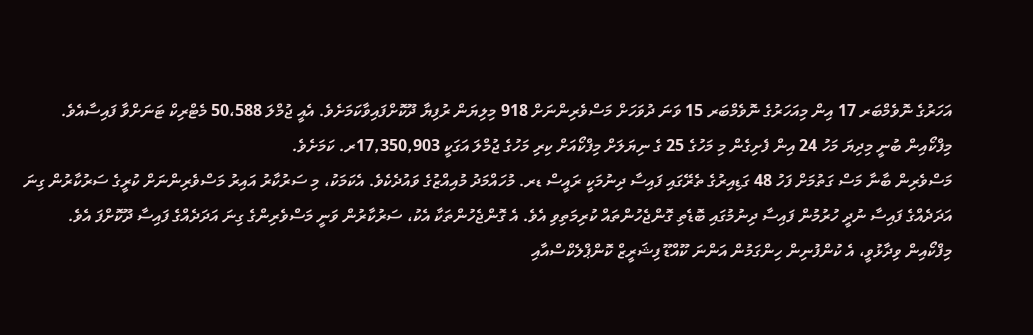އަހަރުގެ ނޮވެމްބަރ 17 އިން މިއަހަރުގެ ނޮވެމްބަރ 15 ވަނަ ދުވަހަށް މަސްވެރިންނަށް 918 މިލިޔަން ރުފިޔާ ދޫކޮށްފައިވާކަމަށެވެ. އެއީ ޖުމްލަ 50،588 މެޓްރިކް ޓަނަށްވާ ފައިސާއެވެ.
މިފްކޯއިން ބުނީ މިދިޔަ މަހު 24 އިން ފެށިގެން މި މަހުގެ 25 ގެ ނިޔަލަށް މިފްކޯއަށް ކިރި މަހުގެ ޖުމްލަ އަގަކީ 17,350,903ރ. ކަމަށެވެ.
މަސްވެރިން ބާނާ މަސް ގަތުމަށް ފަހު 48 ގަޑިއިރުގެ ތެރޭގައި ފައިސާ ދިނުމަކީ ރައީސް ޑރ. މުހައްމަދު މުއިއްޒުގެ ވައުދެކެވެ. އެކަމަކު، މި ސަރުކާރު އައިރު މަސްވެރިންނަށް ކުރީގެ ސަރުކާރުން ގިނަ އަދަދެއްގެ ފައިސާ ނުދީ ހުރުމުން ފައިސާ ދިނުމުގައި ބޮޑެތި ގޮންޖެހުންތައް ކުރިމަތިވި އެވެ. އެ ގޮންޖެހުންތަކާ އެކު، ސަރުކާރުން ވަނީ މަސްވެރިންގެ ގިނަ އަދަދެއްގެ ފައިސާ ދޫކޮށްފަ އެވެ.
މިފްކޯއިން ވިދާޅުވީ، އެ ކުންފުނިން ހިންގަމުން އަންނަ ކޫއްޑޫ ފިޝަރީޒް ކޮންޕްލެކްސްއާއި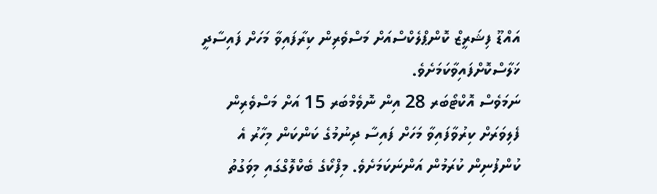އައްޑޫ ފިޝަރީޒް ކޮންޕްލެކްސްއަށް މަސްވެރިން ކިރާފައިވާ މަހަށް ފައިސާދީ ޚަލާސްކޮށްފައިވާކަމަށެވެ.
ނަމަވެސް އޮކްޓޯބަރ 28 އިން ނޮވެމްބަރ 15 އަށް މަސްވެރިން ފެލިވަރަށް ކިރުވާފައިވާ މަހަށް ފައިސާ ދިނުމުގެ ކަންކަން މިހާރު އެ ކުންފުނިން ކުރަމުން އަންނަކަމަށެވެ. މިފްކޯގެ ބެކްލޮގްގައި މިވަގުތު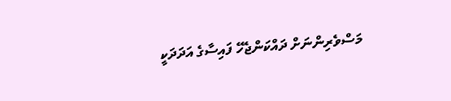މަސްވެރިންނަށް ދައްކަންޖެހޭ ފައިސާގެ އަދަދަކީ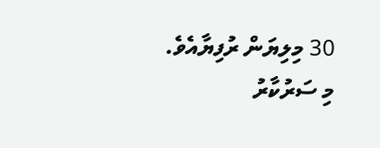30 މިލިޔަން ރުފިޔާއެވެ.
މި ސަރުކާރު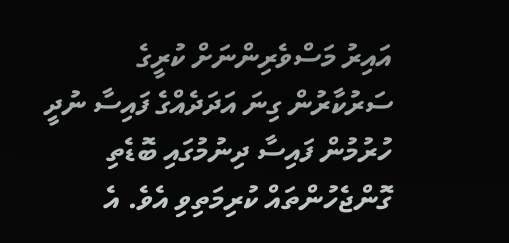އައިރު މަސްވެރިންނަށް ކުރީގެ ސަރުކާރުން ގިނަ އަދަދެއްގެ ފައިސާ ނުދީ ހުރުމުން ފައިސާ ދިނުމުގައި ބޮޑެތި ގޮންޖެހުންތައް ކުރިމަތިވި އެވެ. އެ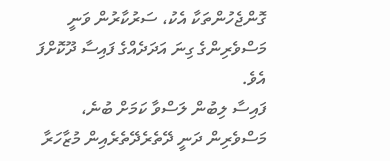ގޮންޖެހުންތަކާ އެކު، ސަރުކާރުން ވަނީ މަސްވެރިންގެ ގިނަ އަދަދެއްގެ ފައިސާ ދޫކޮށްފަ އެވެ.
ފައިސާ ލިބުން ލަސްވާ ކަމަށް ބުނެ، މަސްވެރިން ދަނީ ދޭތެރެދޭތެރެއިން މުޒާހަރާ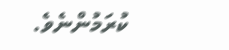ކުރަމުންނެވެ.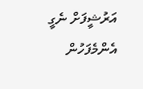އަރުޝީފަށް ނެގީ
އެންމެފަހުން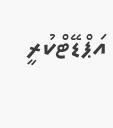އަޕްޑޭޓްކުރީ